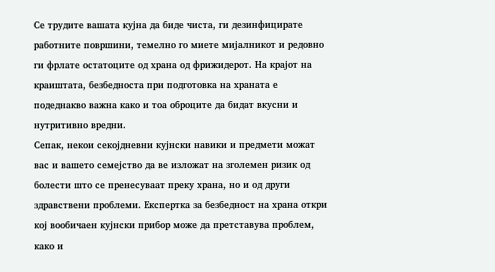Се трудите вашата кујна да биде чиста, ги дезинфицирате работните површини, темелно го миете мијалникот и редовно ги фрлате остатоците од храна од фрижидерот. На крајот на краиштата, безбедноста при подготовка на храната е подеднакво важна како и тоа оброците да бидат вкусни и нутритивно вредни.
Сепак, некои секојдневни кујнски навики и предмети можат вас и вашето семејство да ве изложат на зголемен ризик од болести што се пренесуваат преку храна, но и од други здравствени проблеми. Експертка за безбедност на храна откри кој вообичаен кујнски прибор може да претставува проблем, како и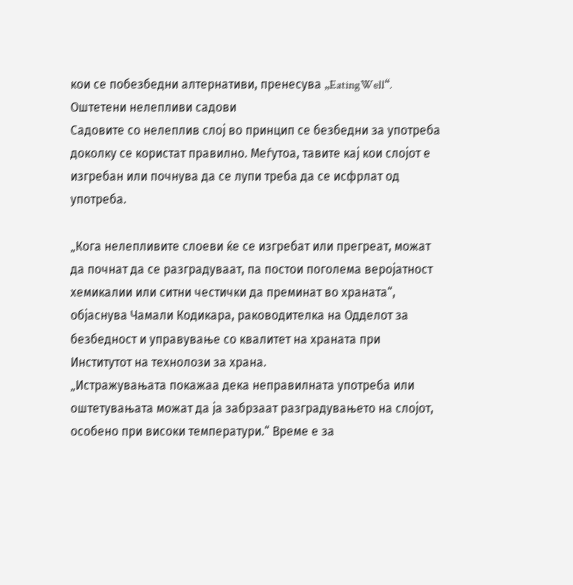кои се побезбедни алтернативи, пренесува „EatingWell“.
Оштетени нелепливи садови
Садовите со нелеплив слој во принцип се безбедни за употреба доколку се користат правилно. Меѓутоа, тавите кај кои слојот е изгребан или почнува да се лупи треба да се исфрлат од употреба.

„Кога нелепливите слоеви ќе се изгребат или прегреат, можат да почнат да се разградуваат, па постои поголема веројатност хемикалии или ситни честички да преминат во храната“, објаснува Чамали Кодикара, раководителка на Одделот за безбедност и управување со квалитет на храната при Институтот на технолози за храна.
„Истражувањата покажаа дека неправилната употреба или оштетувањата можат да ја забрзаат разградувањето на слојот, особено при високи температури.“ Време е за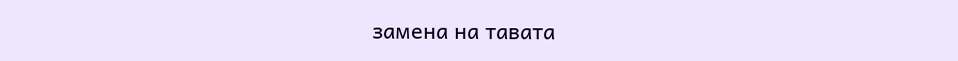замена на тавата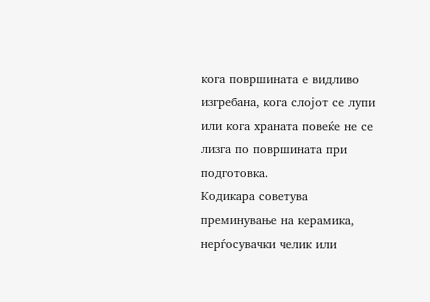кога површината е видливо изгребана, кога слојот се лупи или кога храната повеќе не се лизга по површината при подготовка.
Кодикара советува преминување на керамика, нерѓосувачки челик или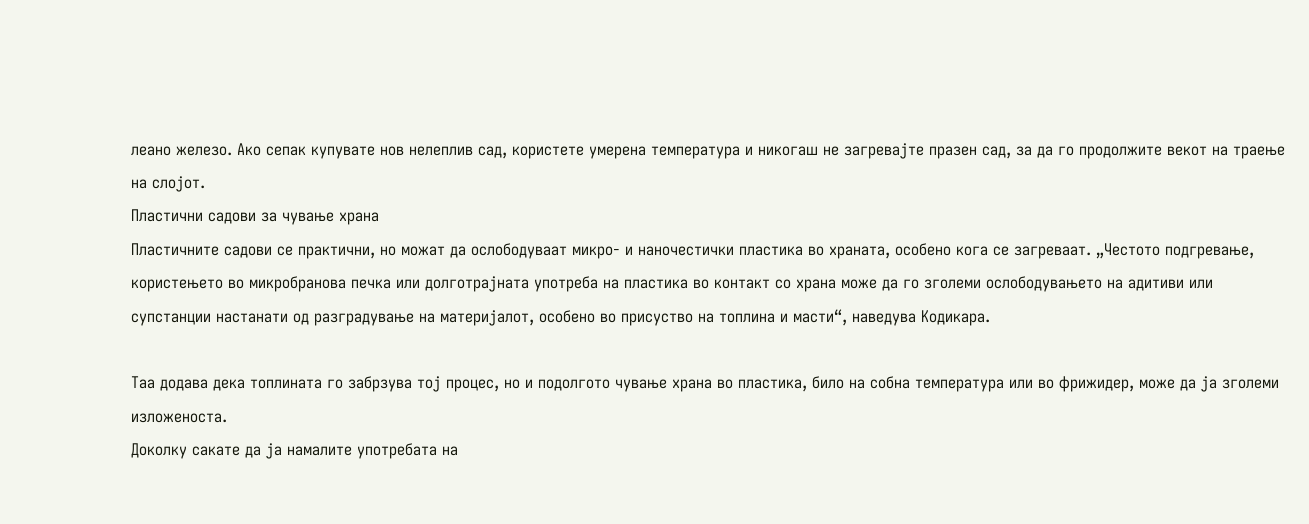леано железо. Ако сепак купувате нов нелеплив сад, користете умерена температура и никогаш не загревајте празен сад, за да го продолжите векот на траење на слојот.
Пластични садови за чување храна
Пластичните садови се практични, но можат да ослободуваат микро- и наночестички пластика во храната, особено кога се загреваат. „Честото подгревање, користењето во микробранова печка или долготрајната употреба на пластика во контакт со храна може да го зголеми ослободувањето на адитиви или супстанции настанати од разградување на материјалот, особено во присуство на топлина и масти“, наведува Кодикара.

Таа додава дека топлината го забрзува тој процес, но и подолгото чување храна во пластика, било на собна температура или во фрижидер, може да ја зголеми изложеноста.
Доколку сакате да ја намалите употребата на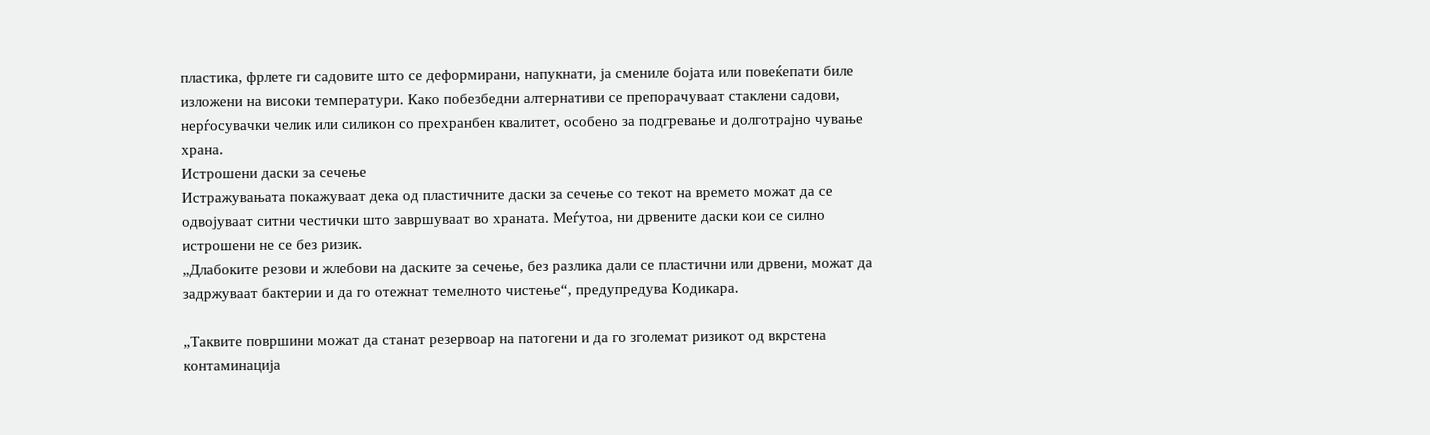пластика, фрлете ги садовите што се деформирани, напукнати, ја смениле бојата или повеќепати биле изложени на високи температури. Како побезбедни алтернативи се препорачуваат стаклени садови, нерѓосувачки челик или силикон со прехранбен квалитет, особено за подгревање и долготрајно чување храна.
Истрошени даски за сечење
Истражувањата покажуваат дека од пластичните даски за сечење со текот на времето можат да се одвојуваат ситни честички што завршуваат во храната. Меѓутоа, ни дрвените даски кои се силно истрошени не се без ризик.
„Длабоките резови и жлебови на даските за сечење, без разлика дали се пластични или дрвени, можат да задржуваат бактерии и да го отежнат темелното чистење“, предупредува Кодикара.

„Таквите површини можат да станат резервоар на патогени и да го зголемат ризикот од вкрстена контаминација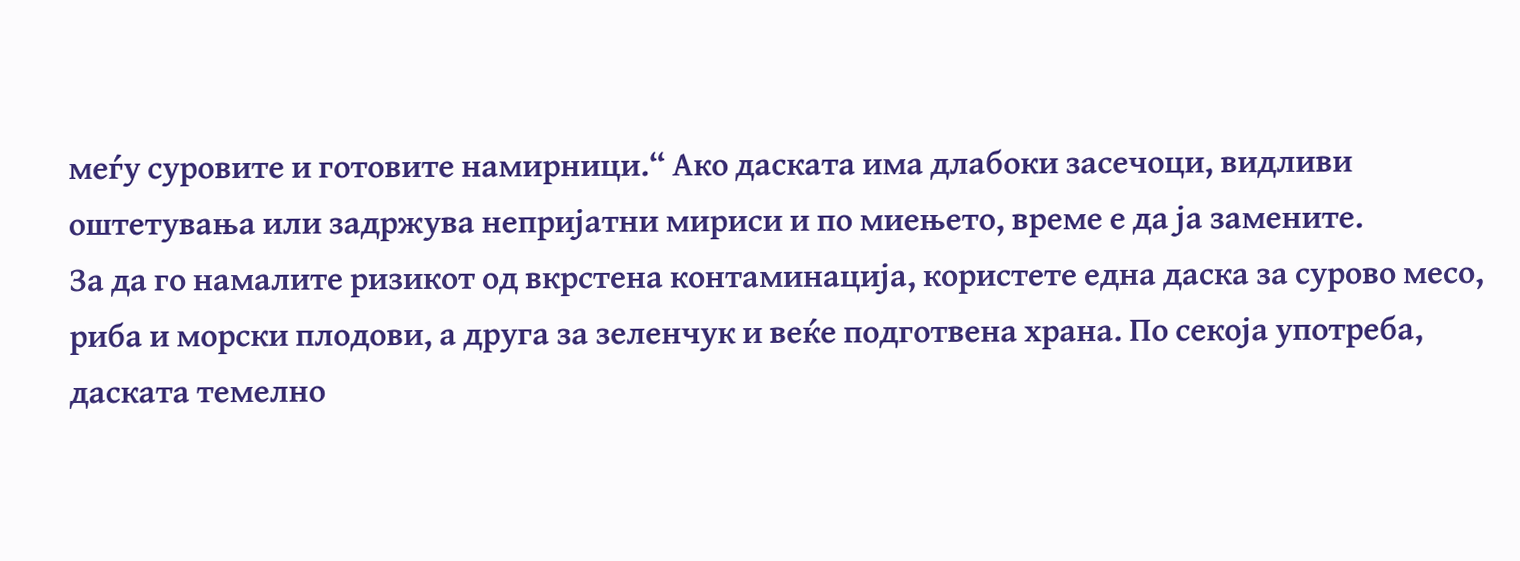меѓу суровите и готовите намирници.“ Ако даската има длабоки засечоци, видливи оштетувања или задржува непријатни мириси и по миењето, време е да ја замените.
За да го намалите ризикот од вкрстена контаминација, користете една даска за сурово месо, риба и морски плодови, а друга за зеленчук и веќе подготвена храна. По секоја употреба, даската темелно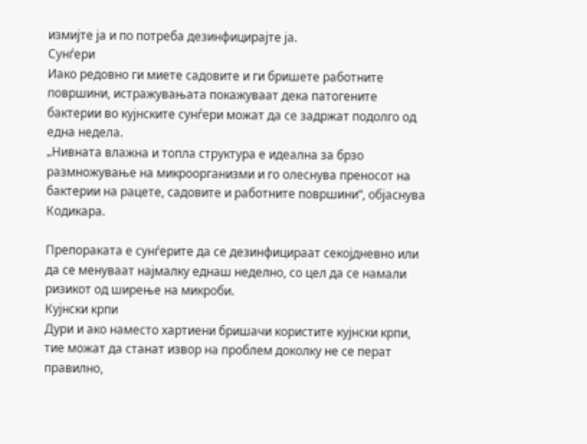измијте ја и по потреба дезинфицирајте ја.
Сунѓери
Иако редовно ги миете садовите и ги бришете работните површини, истражувањата покажуваат дека патогените бактерии во кујнските сунѓери можат да се задржат подолго од една недела.
„Нивната влажна и топла структура е идеална за брзо размножување на микроорганизми и го олеснува преносот на бактерии на рацете, садовите и работните површини“, објаснува Кодикара.

Препораката е сунѓерите да се дезинфицираат секојдневно или да се менуваат најмалку еднаш неделно, со цел да се намали ризикот од ширење на микроби.
Кујнски крпи
Дури и ако наместо хартиени бришачи користите кујнски крпи, тие можат да станат извор на проблем доколку не се перат правилно,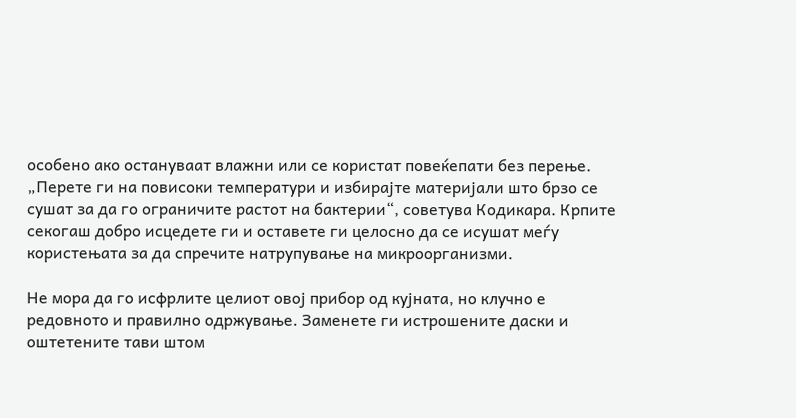особено ако остануваат влажни или се користат повеќепати без перење.
„Перете ги на повисоки температури и избирајте материјали што брзо се сушат за да го ограничите растот на бактерии“, советува Кодикара. Крпите секогаш добро исцедете ги и оставете ги целосно да се исушат меѓу користењата за да спречите натрупување на микроорганизми.

Не мора да го исфрлите целиот овој прибор од кујната, но клучно е редовното и правилно одржување. Заменете ги истрошените даски и оштетените тави штом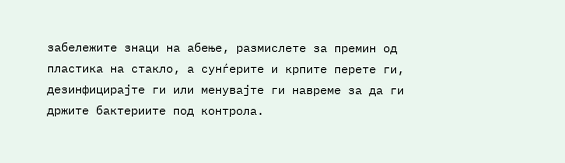забележите знаци на абење, размислете за премин од пластика на стакло, а сунѓерите и крпите перете ги, дезинфицирајте ги или менувајте ги навреме за да ги држите бактериите под контрола.